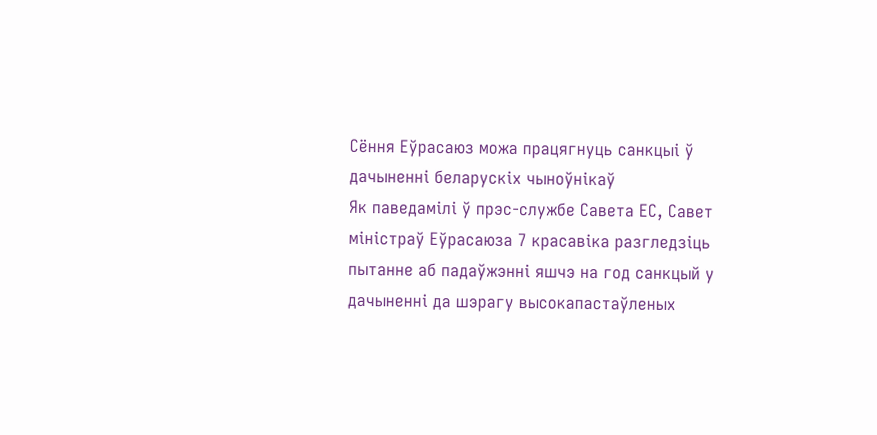Сёння Еўрасаюз можа працягнуць санкцыі ў дачыненні беларускіх чыноўнікаў
Як паведамілі ў прэс-службе Савета ЕС, Савет міністраў Еўрасаюза 7 красавіка разгледзіць пытанне аб падаўжэнні яшчэ на год санкцый у дачыненні да шэрагу высокапастаўленых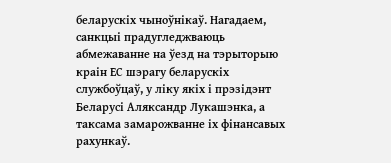беларускіх чыноўнікаў. Нагадаем, санкцыі прадугледжваюць абмежаванне на ўезд на тэрыторыю краін ЕС шэрагу беларускіх службоўцаў, у ліку якіх і прэзідэнт Беларусі Аляксандр Лукашэнка, а таксама замарожванне іх фінансавых рахункаў.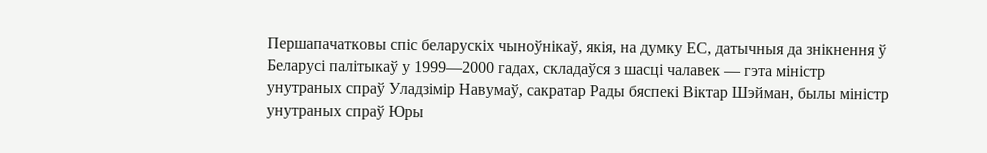Першапачатковы спіс беларускіх чыноўнікаў, якія, на думку ЕС, датычныя да знікнення ў Беларусі палітыкаў у 1999—2000 гадах, складаўся з шасці чалавек — гэта міністр унутраных спраў Уладзімір Навумаў, сакратар Рады бяспекі Віктар Шэйман, былы міністр унутраных спраў Юры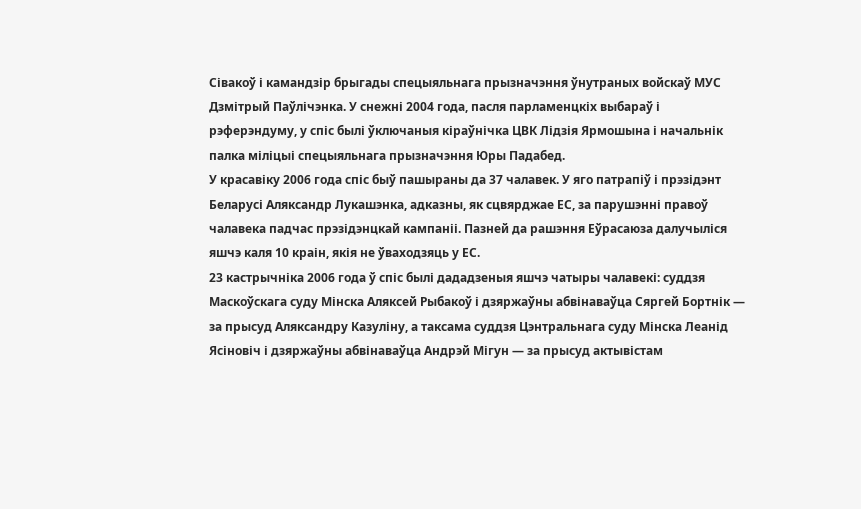Сівакоў і камандзір брыгады спецыяльнага прызначэння ўнутраных войскаў МУС Дзмітрый Паўлічэнка. У снежні 2004 года, пасля парламенцкіх выбараў і рэферэндуму, у спіс былі ўключаныя кіраўнічка ЦВК Лідзія Ярмошына і начальнік палка міліцыі спецыяльнага прызначэння Юры Падабед.
У красавіку 2006 года спіс быў пашыраны да 37 чалавек. У яго патрапіў і прэзідэнт Беларусі Аляксандр Лукашэнка, адказны, як сцвярджае ЕС, за парушэнні правоў чалавека падчас прэзідэнцкай кампаніі. Пазней да рашэння Еўрасаюза далучыліся яшчэ каля 10 краін, якія не ўваходзяць у ЕС.
23 кастрычніка 2006 года ў спіс былі дададзеныя яшчэ чатыры чалавекі: суддзя Маскоўскага суду Мінска Аляксей Рыбакоў і дзяржаўны абвінаваўца Сяргей Бортнік — за прысуд Аляксандру Казуліну, а таксама суддзя Цэнтральнага суду Мінска Леанід Ясіновіч і дзяржаўны абвінаваўца Андрэй Мігун — за прысуд актывістам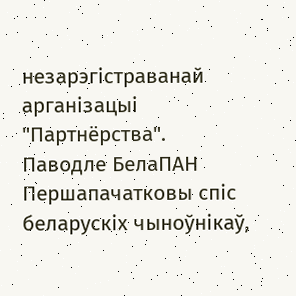незарэгістраванай арганізацыі "Партнёрства".
Паводле БелаПАН
Першапачатковы спіс беларускіх чыноўнікаў,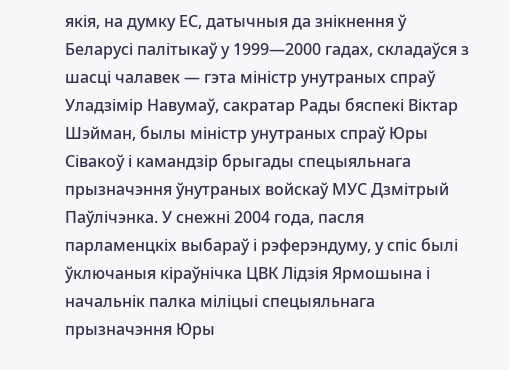якія, на думку ЕС, датычныя да знікнення ў Беларусі палітыкаў у 1999—2000 гадах, складаўся з шасці чалавек — гэта міністр унутраных спраў Уладзімір Навумаў, сакратар Рады бяспекі Віктар Шэйман, былы міністр унутраных спраў Юры Сівакоў і камандзір брыгады спецыяльнага прызначэння ўнутраных войскаў МУС Дзмітрый Паўлічэнка. У снежні 2004 года, пасля парламенцкіх выбараў і рэферэндуму, у спіс былі ўключаныя кіраўнічка ЦВК Лідзія Ярмошына і начальнік палка міліцыі спецыяльнага прызначэння Юры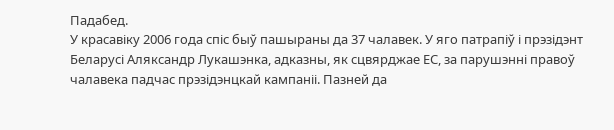Падабед.
У красавіку 2006 года спіс быў пашыраны да 37 чалавек. У яго патрапіў і прэзідэнт Беларусі Аляксандр Лукашэнка, адказны, як сцвярджае ЕС, за парушэнні правоў чалавека падчас прэзідэнцкай кампаніі. Пазней да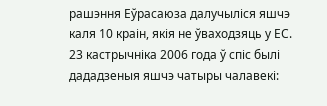рашэння Еўрасаюза далучыліся яшчэ каля 10 краін, якія не ўваходзяць у ЕС.
23 кастрычніка 2006 года ў спіс былі дададзеныя яшчэ чатыры чалавекі: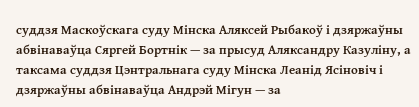суддзя Маскоўскага суду Мінска Аляксей Рыбакоў і дзяржаўны абвінаваўца Сяргей Бортнік — за прысуд Аляксандру Казуліну, а таксама суддзя Цэнтральнага суду Мінска Леанід Ясіновіч і дзяржаўны абвінаваўца Андрэй Мігун — за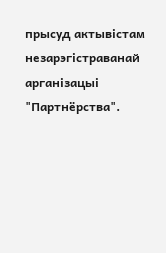прысуд актывістам незарэгістраванай арганізацыі "Партнёрства".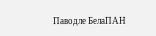Паводле БелаПАН